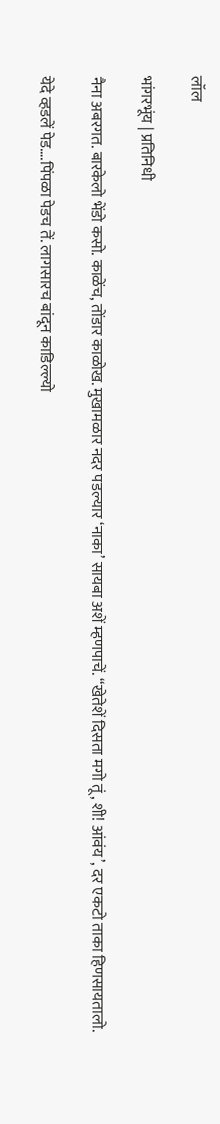लॉल

भांगरभूंय | प्रतिनिधी

नैना अबरगत. बारकेलो भेंडो कसो. काळेंच, तोंडार काळोख. मुखामळार नदर पडल्यार ‘नाका’ सायबा अशें म्हणपाचें. “खेतेशें दिसता मगो तूं, शी! आंवंय’, दर एकटो ताका हिणसायतालो.

येदे व्हडलें पेड….पिंपळा पेडच तें. लागसारच बांदून काडिल्ल्यो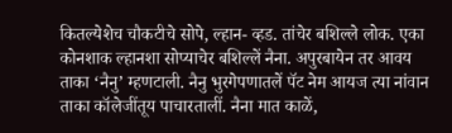कितल्येशेच चौकटीचे सोपे, ल्हान- व्हड. तांचेर बशिल्ले लोक. एका कोनशाक ल्हानशा सोप्याचेर बशिल्लें नैना. अपुरबायेन तर आवय ताका ‘नैनु’ म्हणटाली. नैनु भुरगेपणातलें पॅट नेम आयज त्या नांवान ताका कॉलेजींतूय पाचारतालीं. नैना मात काळें,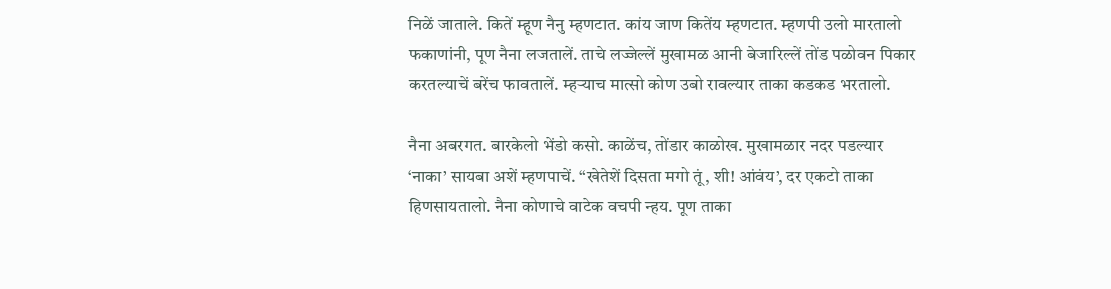निळें जाताले. कितें म्हूण नैनु म्हणटात. कांय जाण कितेंय म्हणटात. म्हणपी उलो मारतालो फकाणांनी, पूण नैना लजतालें. ताचे लज्जेल्लें मुखामळ आनी बेजारिल्लें तोंड पळोवन पिकार करतल्याचें बरेंच फावतालें. म्हऱ्याच मात्सो कोण उबो रावल्यार ताका कडकड भरतालो.

नैना अबरगत. बारकेलो भेंडो कसो. काळेंच, तोंडार काळोख. मुखामळार नदर पडल्यार ‘नाका’ सायबा अशें म्हणपाचें. “खेतेशें दिसता मगो तूं, शी! आंवंय’, दर एकटो ताका हिणसायतालो. नैना कोणाचे वाटेक वचपी न्हय. पूण ताका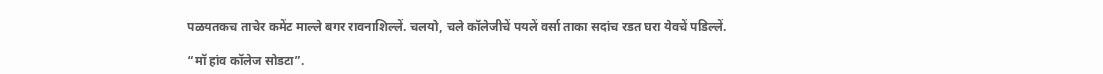पळयतकच ताचेर कमेंट माल्ले बगर रावनाशिल्लें. चलयो, चले कॉलेजीचें पयलें वर्सा ताका सदांच रडत घरा येवचें पडिल्लें.

“मॉ हांव कॉलेज सोडटा”.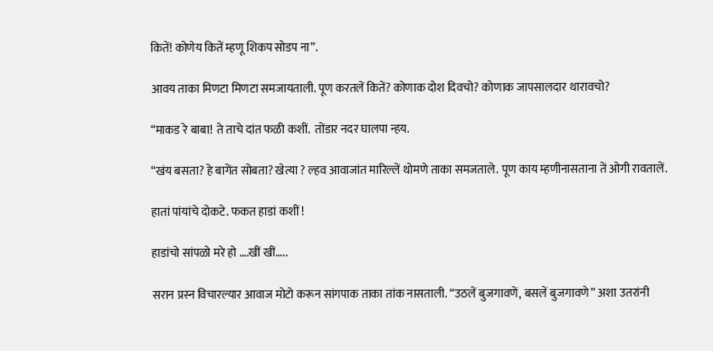कितें! कोणेय कितें म्हणू शिकप सोडप ना”.

आवय ताका मिणटा मिणटा समजायताली. पूण करतलें कितें? कोणाक दोश दिवचो? कोणाक जापसालदार थारावचो?

“माकड रे बाबा! ते ताचे दांत फळी कशीं.  तोंडार नदर घालपा न्हय.

“खंय बसता? हे बागेंत सोबता? खेत्या ? ल्हव आवाजांत मारिल्लें थोमणे ताका समजताले. पूण काय म्हणीनासताना तें ओगी रावतालें.

हातां पांयांचे दोकटे. फकत हाडां कशीं !

हाडांचो सांपळो मरे हो ….खीं खीं…..

सरान प्रस्न विचारल्यार आवाज मोटो करून सांगपाक ताका तांक नासताली. “उठलें बुजगावणें, बसलें बुजगावणे” अशा उतरांनी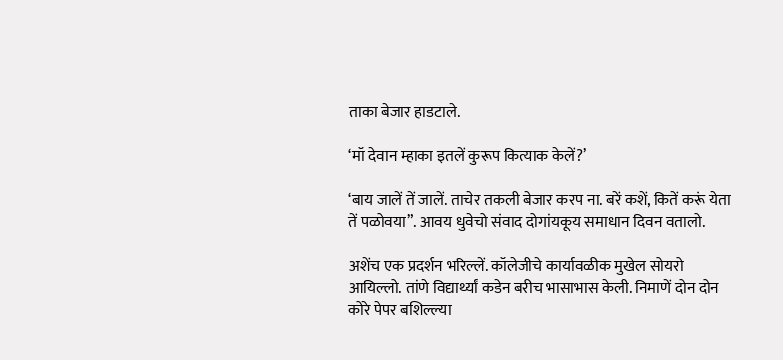ताका बेजार हाडटाले.

‘मॉ देवान म्हाका इतलें कुरूप कित्याक केलें?’

‘बाय जालें तें जालें. ताचेर तकली बेजार करप ना. बरें कशें, कितें करूं येता तें पळोवया”. आवय धुवेचो संवाद दोगांयकूय समाधान दिवन वतालो.

अशेंच एक प्रदर्शन भरिल्लें. कॉलेजीचे कार्यावळीक मुखेल सोयरो आयिल्लो. तांणे विद्यार्थ्यां कडेन बरीच भासाभास केली. निमाणें दोन दोन कोरे पेपर बशिल्ल्या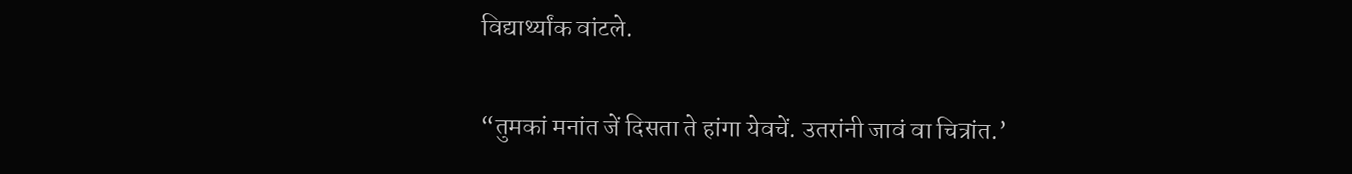विद्यार्थ्यांक वांटले.

“तुमकां मनांत जें दिसता ते हांगा येवचें. उतरांनी जावं वा चित्रांत.’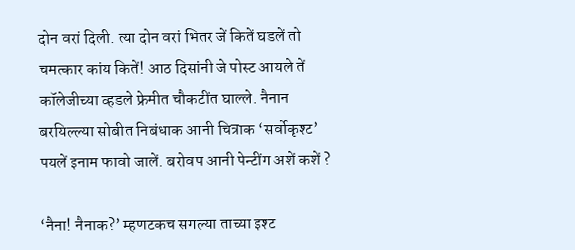दोन वरां दिली. त्या दोन वरां भितर जें कितें घडलें तो चमत्कार कांय कितें! आठ दिसांनी जे पोस्ट आयले तें कॉलेजीच्या व्हडले फ्रेमीत चौकटींत घाल्ले. नैनान बरयिल्ल्या सोबीत निबंधाक आनी चित्राक ‘सर्वोकृश्ट’ पयलें इनाम फावो जालें. बरोवप आनी पेन्टींग अशें कशें ?

‘नैना! नैनाक?’ म्हणटकच सगल्या ताच्या इश्ट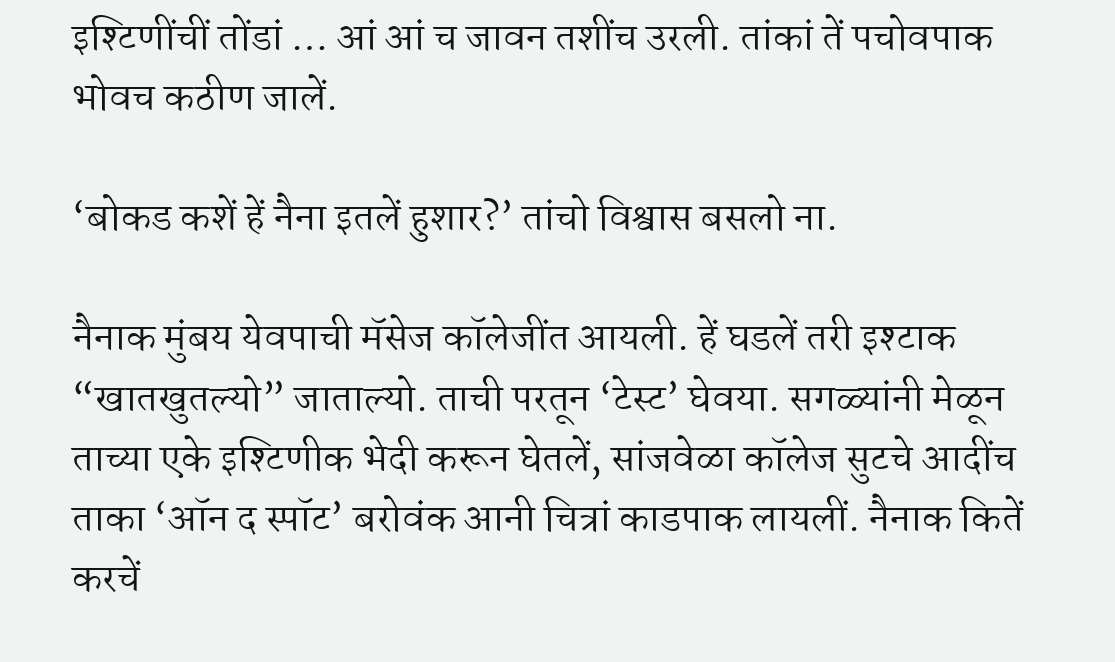इश्टिणींचीं तोंडां … आं आं च जावन तशींच उरली. तांकां तें पचोवपाक भोवच कठीण जालें.

‘बोकड कशें हें नैना इतलें हुशार?’ तांचो विश्वास बसलो ना.

नैनाक मुंबय येवपाची मॅसेज कॉलेजींत आयली. हें घडलें तरी इश्टाक “खातखुतल्यो” जाताल्यो. ताची परतून ‘टेस्ट’ घेवया. सगळ्यांनी मेळून ताच्या एके इश्टिणीक भेदी करून घेतलें, सांजवेळा कॉलेज सुटचे आदींच ताका ‘ऑन द स्पॉट’ बरोवंक आनी चित्रां काडपाक लायलीं. नैनाक कितें करचें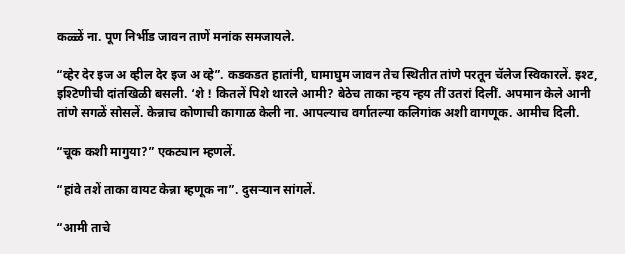कळ्ळें ना. पूण निर्भीड जावन ताणें मनांक समजायले.

“व्हेर देर इज अ व्हील देर इज अ व्हे”. कडकडत हातांनी, घामाघुम जावन तेच स्थितीत तांणे परतून चॅलेज स्विकारलें. इश्ट, इश्टिणीची दांतखिळी बसली. ‘शे ! कितलें पिशे थारले आमी? बेठेच ताका न्हय न्हय तीं उतरां दिलीं. अपमान केले आनी तांणे सगळें सोसलें. केन्नाच कोणाची कागाळ केली ना. आपल्याच वर्गातल्या कलिगांक अशी वागणूक. आमीच दिली.

“चूक कशी मागुया?” एकट्यान म्हणलें.

“हांवे तशें ताका वायट केन्ना म्हणूक ना”. दुसऱ्यान सांगलें.

“आमी ताचे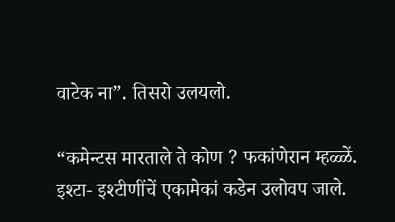वाटेक ना”. तिसरो उलयलो.

“कमेन्टस मारताले ते कोण ? फकांणेरान म्हळ्ळें. इश्टा- इश्टीणींचें एकामेकां कडेन उलोवप जाले.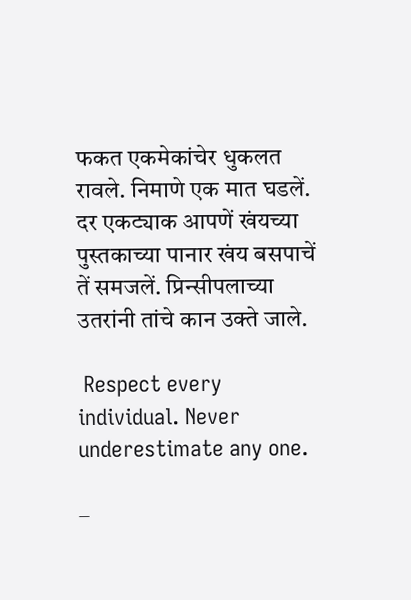फकत एकमेकांचेर धुकलत रावले. निमाणे एक मात घडलें. दर एकट्याक आपणें खंयच्या पुस्तकाच्या पानार खंय बसपाचें तें समजलें. प्रिन्सीपलाच्या उतरांनी तांचे कान उक्ते जाले.

 Respect every individual. Never underestimate any one.

–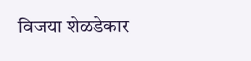विजया शेळडेकार